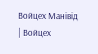Войцех Манівід
| Войцех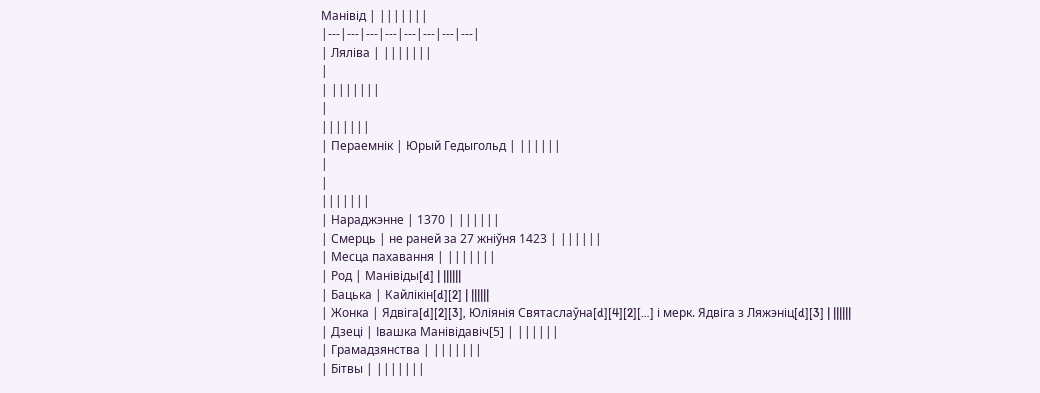Манівід | |||||||
|---|---|---|---|---|---|---|---|
| Ляліва | |||||||
|
| |||||||
|
|||||||
| Пераемнік | Юрый Гедыгольд | ||||||
|
|
|||||||
| Нараджэнне | 1370 | ||||||
| Смерць | не раней за 27 жніўня 1423 | ||||||
| Месца пахавання | |||||||
| Род | Манівіды[d] | ||||||
| Бацька | Кайлікін[d][2] | ||||||
| Жонка | Ядвіга[d][2][3], Юліянія Святаслаўна[d][4][2][…] і мерк. Ядвіга з Ляжэніц[d][3] | ||||||
| Дзеці | Івашка Манівідавіч[5] | ||||||
| Грамадзянства | |||||||
| Бітвы | |||||||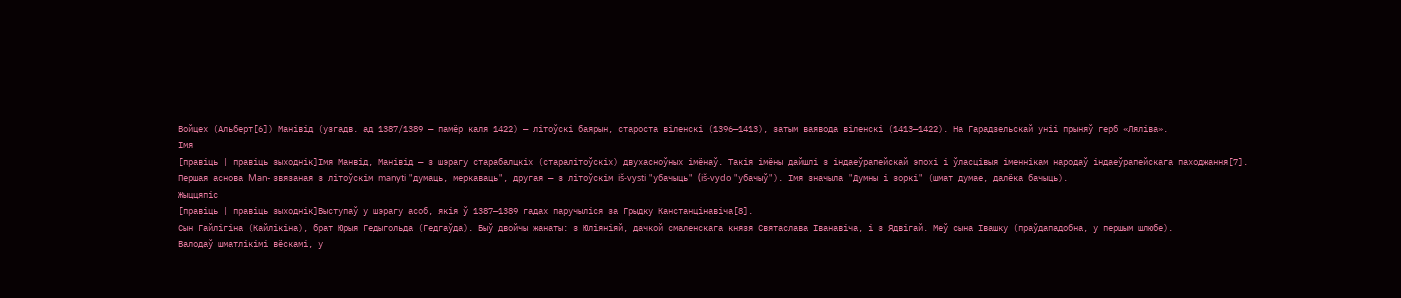Войцех (Альберт[6]) Манівід (узгадв. ад 1387/1389 — памёр каля 1422) — літоўскі баярын, староста віленскі (1396—1413), затым ваявода віленскі (1413—1422). На Гарадзельскай уніі прыняў герб «Ляліва».
Імя
[правіць | правіць зыходнік]Імя Манвід, Манівід — з шэрагу старабалцкіх (старалітоўскіх) двухасноўных імёнаў. Такія імёны дайшлі з індаеўрапейскай эпохі і ўласцівыя іменнікам народаў індаеўрапейскага паходжання[7].
Першая аснова Man- звязаная з літоўскім manyti "думаць, меркаваць", другая — з літоўскім iš-vysti "убачыць" (iš-vydo "убачыў"). Імя значыла "Думны і зоркі" (шмат думае, далёка бачыць).
Жыццяпіс
[правіць | правіць зыходнік]Выступаў у шэрагу асоб, якія ў 1387—1389 гадах паручыліся за Грыдку Канстанцінавіча[8].
Сын Гайлігіна (Кайлікіна), брат Юрыя Гедыгольда (Гедгаўда). Быў двойчы жанаты: з Юліяніяй, дачкой смаленскага князя Святаслава Іванавіча, і з Ядвігай. Меў сына Івашку (праўдападобна, у першым шлюбе).
Валодаў шматлікімі вёскамі, у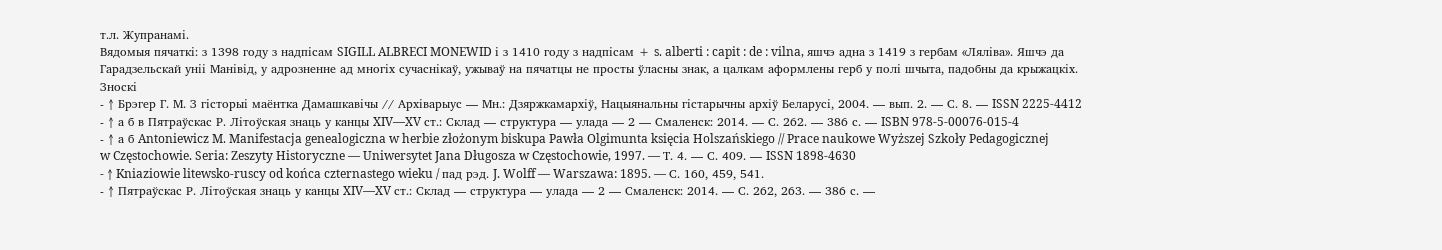т.л. Жупранамі.
Вядомыя пячаткі: з 1398 году з надпісам SIGILL ALBRECI MONEWID і з 1410 году з надпісам + s. alberti : capit : de : vilna, яшчэ адна з 1419 з гербам «Ляліва». Яшчэ да Гарадзельскай уніі Манівід, у адрозненне ад многіх сучаснікаў, ужываў на пячатцы не просты ўласны знак, а цалкам аформлены герб у полі шчыта, падобны да крыжацкіх.
Зноскі
- ↑ Брэгер Г. М. З гісторыі маёнтка Дамашкавічы // Архіварыус — Мн.: Дзяржкамархіў, Нацыянальны гістарычны архіў Беларусі, 2004. — вып. 2. — С. 8. — ISSN 2225-4412
- ↑ а б в Пятраўскас Р. Літоўская знаць у канцы XIV—XV ст.: Склад — структура — улада — 2 — Смаленск: 2014. — С. 262. — 386 с. — ISBN 978-5-00076-015-4
- ↑ а б Antoniewicz M. Manifestacja genealogiczna w herbie złożonym biskupa Pawła Olgimunta księcia Holszańskiego // Prace naukowe Wyższej Szkoły Pedagogicznej w Częstochowie. Seria: Zeszyty Historyczne — Uniwersytet Jana Długosza w Częstochowie, 1997. — Т. 4. — С. 409. — ISSN 1898-4630
- ↑ Kniaziowie litewsko-ruscy od końca czternastego wieku / пад рэд. J. Wolff — Warszawa: 1895. — С. 160, 459, 541.
- ↑ Пятраўскас Р. Літоўская знаць у канцы XIV—XV ст.: Склад — структура — улада — 2 — Смаленск: 2014. — С. 262, 263. — 386 с. —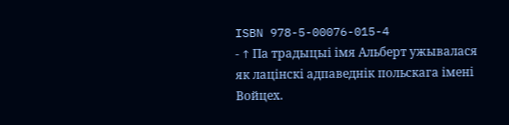ISBN 978-5-00076-015-4
- ↑ Па традыцыі імя Альберт ужывалася як лацінскі адпаведнік польскага імені Войцех.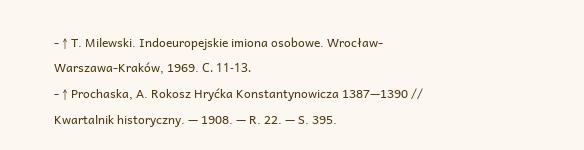- ↑ T. Milewski. Indoeuropejskie imiona osobowe. Wrocław-Warszawa-Kraków, 1969. С. 11-13.
- ↑ Prochaska, A. Rokosz Hryćka Konstantynowicza 1387—1390 // Kwartalnik historyczny. — 1908. — R. 22. — S. 395.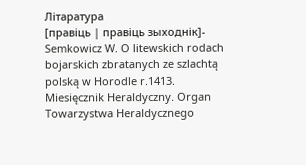Літаратура
[правіць | правіць зыходнік]- Semkowicz W. O litewskich rodach bojarskich zbratanych ze szlachtą polską w Horodle r.1413. Miesięcznik Heraldyczny. Organ Towarzystwa Heraldycznego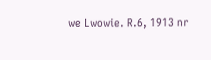we Lwowie. R.6, 1913 nr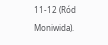11-12 (Ród Moniwida).